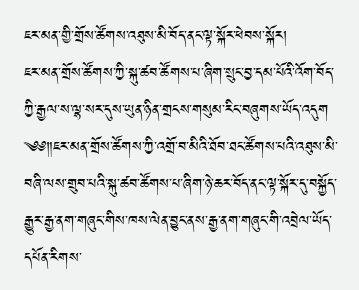ཇར་མན་གྱི་གྲོས་ཚོགས་འཐུས་མི་བོད་ནང་ལྟ་སྐོར་ཕེབས་སྐོར།
ཇར་མན་གྲོས་ཚོགས་ཀྱི་སྐུ་ཚབ་ཚོགས་པ་ཞིག་སྲུང་བྱ་དམ་པོའི་འོག་བོད་ཀྱི་རྒྱལ་ས་ལྷ་སར་དུས་ཡུན་ཉིན་གྲངས་གསུམ་རིང་བཞུགས་ཡོད་འདུག
༄༅༎ཇར་མན་གྲོས་ཚོགས་ཀྱི་འགྲོ་བ་མིའི་ཐོབ་ཐང་ཚོགས་པའི་འཐུས་མི་བཞི་ལས་གྲུབ་པའི་སྐུ་ཚབ་ཚོགས་པ་ཞིག་ཉེ་ཆར་བོད་ནང་ལྟ་སྐོར་དུ་བསྐྱོད་རྒྱུར་རྒྱ་ནག་གཞུང་གིས་ཁས་ལེན་བྱུང་ནས་རྒྱ་ནག་གཞུང་གི་འབྲེལ་ཡོད་དཔོན་རིགས་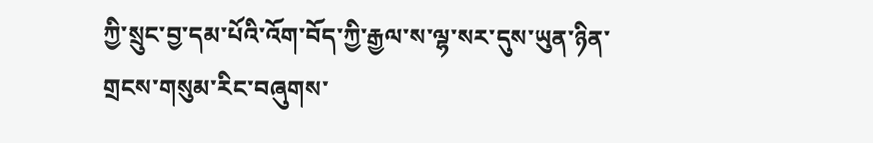ཀྱི་སྲུང་བྱ་དམ་པོའི་འོག་བོད་ཀྱི་རྒྱལ་ས་ལྷ་སར་དུས་ཡུན་ཉིན་གྲངས་གསུམ་རིང་བཞུགས་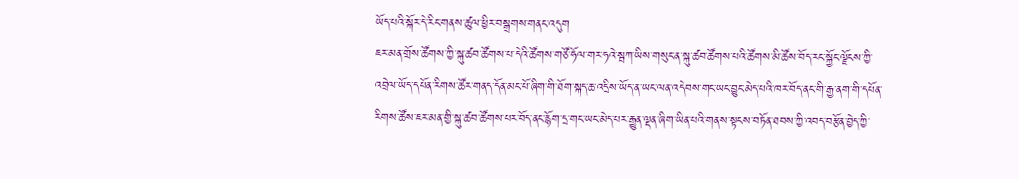ཡོད་པའི་སྐོར་དེ་རིང་གནས་ཚུལ་ཕྱིར་བསྒྲགས་གནང་འདུག
ཇར་མན་གྲོས་ཚོགས་ཀྱི་སྐུ་ཚབ་ཚོགས་པ་དེའི་ཚོགས་གཙོ་ཧོལ་གར་ཧའེ་སྦཀ་ཡིས་གསུང་ན་སྐུ་ཚབ་ཚོགས་པའི་ཚོགས་མི་ཚོས་བོད་རང་སྐྱོང་ལྗོངས་ཀྱི་འབྲེལ་ཡོད་དཔོན་རིགས་ཚོར་གནད་དོན་མང་པོ་ཞིག་གི་ཐོག་སྐད་ཆ་འདྲིས་ཡོད་ན་ཡང་ལན་འདེབས་གང་ཡང་བྱུང་མེད་པའི་ཁར་བོད་ནང་གི་རྒྱ་ནག་གི་དཔོན་རིགས་ཚོས་ཇར་མན་གྱི་སྐུ་ཚབ་ཚོགས་པར་བོད་ནང་རྙོག་དྲ་གང་ཡང་མེད་པར་རྒྱུན་ལྡན་ཞིག་ཡིན་པའི་གནས་སྟངས་བཏོན་ཐབས་ཀྱི་འབད་བརྩོན་བྱེད་ཀྱི་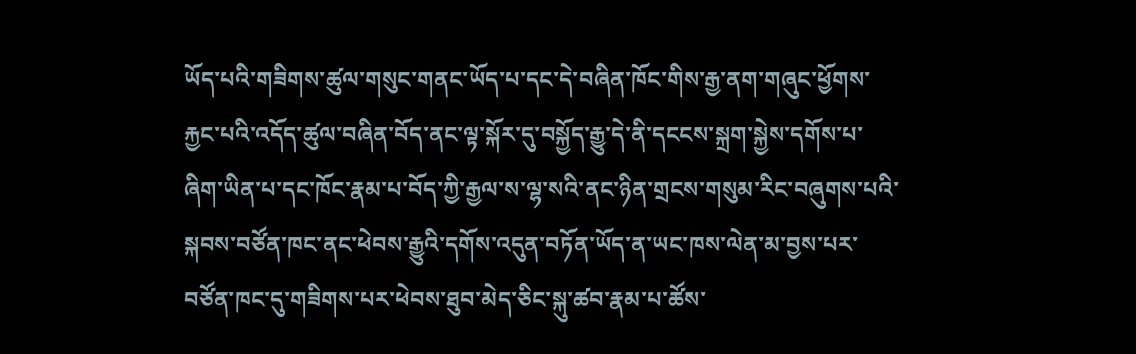ཡོད་པའི་གཟིགས་ཚུལ་གསུང་གནང་ཡོད་པ་དང་དེ་བཞིན་ཁོང་གིས་རྒྱ་ནག་གཞུང་ཕྱོགས་རྐྱང་པའི་འདོད་ཚུལ་བཞིན་བོད་ནང་ལྟ་སྐོར་དུ་བསྐྱོད་རྒྱུ་དེ་ནི་དངངས་སྐྲག་སྐྱེས་དགོས་པ་ཞིག་ཡིན་པ་དང་ཁོང་རྣམ་པ་བོད་ཀྱི་རྒྱལ་ས་ལྷ་སའི་ནང་ཉིན་གྲངས་གསུམ་རིང་བཞུགས་པའི་སྐབས་བཙོན་ཁང་ནང་ཕེབས་རྒྱུའི་དགོས་འདུན་བཏོན་ཡོད་ན་ཡང་ཁས་ལེན་མ་བྱས་པར་བཙོན་ཁང་དུ་གཟིགས་པར་ཕེབས་ཐུབ་མེད་ཅིང་སྐུ་ཚབ་རྣམ་པ་ཚོས་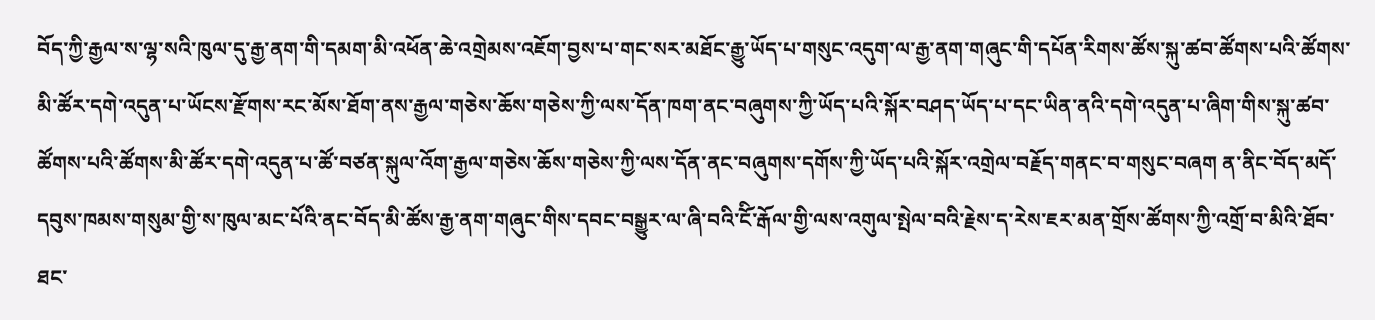བོད་ཀྱི་རྒྱལ་ས་ལྷ་སའི་ཁུལ་དུ་རྒྱ་ནག་གི་དམག་མི་འཕོན་ཆེ་འགྲེམས་འཇོག་བྱས་པ་གང་སར་མཐོང་རྒྱུ་ཡོད་པ་གསུང་འདུག་ལ་རྒྱ་ནག་གཞུང་གི་དཔོན་རིགས་ཚོས་སྐུ་ཚབ་ཚོགས་པའི་ཚོགས་མི་ཚོར་དགེ་འདུན་པ་ཡོངས་རྫོགས་རང་མོས་ཐོག་ནས་རྒྱལ་གཅེས་ཆོས་གཅེས་ཀྱི་ལས་དོན་ཁག་ནང་བཞུགས་ཀྱི་ཡོད་པའི་སྐོར་བཤད་ཡོད་པ་དང་ཡིན་ནའི་དགེ་འདུན་པ་ཞིག་གིས་སྐུ་ཚབ་ཚོགས་པའི་ཚོགས་མི་ཚོར་དགེ་འདུན་པ་ཚོ་བཙན་སྐུལ་འོག་རྒྱལ་གཅེས་ཆོས་གཅེས་ཀྱི་ལས་དོན་ནང་བཞུགས་དགོས་ཀྱི་ཡོད་པའི་སྐོར་འགྲེལ་བརྗོད་གནང་བ་གསུང་བཞག ན་ནིང་བོད་མདོ་དབུས་ཁམས་གསུམ་གྱི་ས་ཁུལ་མང་པོའི་ནང་བོད་མི་ཚོས་རྒྱ་ནག་གཞུང་གིས་དབང་བསྒྱུར་ལ་ཞི་བའི་ངོི་རྒོལ་གྱི་ལས་འགུལ་སྤེལ་བའི་རྗེས་ད་རེས་ཇར་མན་གྲོས་ཚོགས་ཀྱི་འགྲོ་བ་མིའི་ཐོབ་ཐང་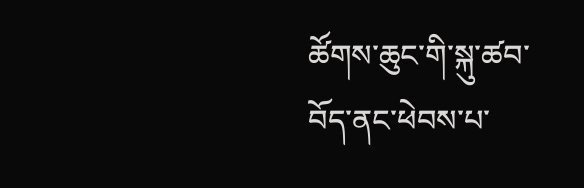ཚོགས་ཆུང་གི་སྐུ་ཚབ་བོད་ནང་ཕེབས་པ་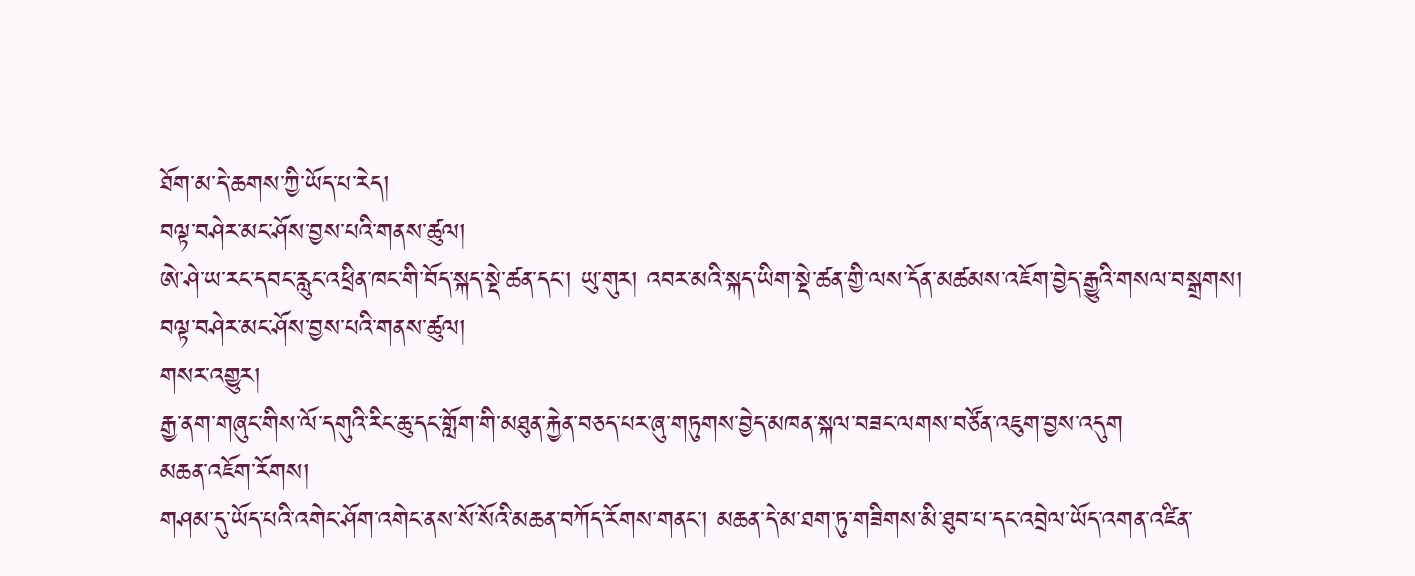ཐོག་མ་དེ་ཆགས་ཀྱི་ཡོད་པ་རེད།
བལྟ་བཤེར་མང་ཤོས་བྱས་པའི་གནས་ཚུལ།
ཨེ་ཤེ་ཡ་རང་དབང་རླུང་འཕྲིན་ཁང་གི་བོད་སྐད་སྡེ་ཚན་དང་། ཡུ་གུར། འབར་མའི་སྐད་ཡིག་སྡེ་ཚན་གྱི་ལས་དོན་མཚམས་འཇོག་བྱེད་རྒྱུའི་གསལ་བསྒྲགས།
བལྟ་བཤེར་མང་ཤོས་བྱས་པའི་གནས་ཚུལ།
གསར་འགྱུར།
རྒྱ་ནག་གཞུང་གིས་ལོ་དགུའི་རིང་ཆུ་དང་གློག་གི་མཐུན་རྐྱེན་བཅད་པར་ཞུ་གཏུགས་བྱེད་མཁན་སྐལ་བཟང་ལགས་བཙོན་འཇུག་བྱས་འདུག
མཆན་འཇོག་རོགས།
གཤམ་དུ་ཡོད་པའི་འགེང་ཤོག་འགེང་ནས་སོ་སོའི་མཆན་བཀོད་རོགས་གནང་། མཆན་དེ་མ་ཐག་ཏུ་གཟིགས་མི་ཐུབ་པ་དང་འབྲེལ་ཡོད་འགན་འཛིན་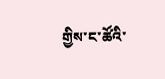གྱིས་ང་ཚོའི་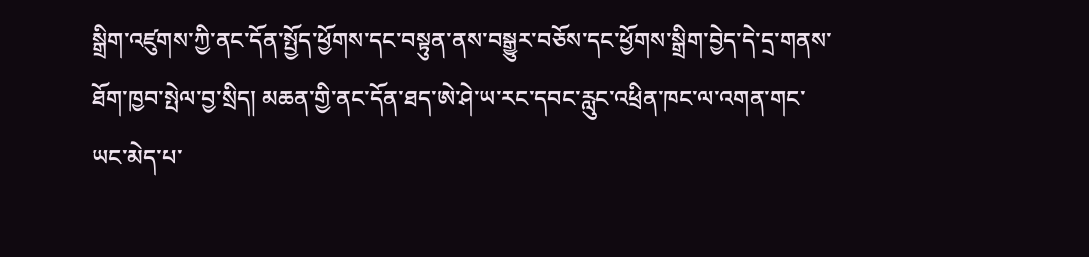སྒྲིག་འཛུགས་ཀྱི་ནང་དོན་སྤྱོད་ཕྱོགས་དང་བསྟུན་ནས་བསྒྱུར་བཅོས་དང་ཕྱོགས་སྒྲིག་བྱེད་དེ་དྲ་གནས་ཐོག་ཁྱབ་སྤེལ་བྱ་སྲིད། མཆན་གྱི་ནང་དོན་ཐད་ཨེ་ཤེ་ཡ་རང་དབང་རླུང་འཕྲིན་ཁང་ལ་འགན་གང་ཡང་མེད་པ་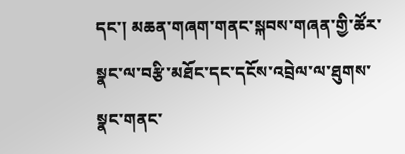དང་། མཆན་གཞག་གནང་སྐབས་གཞན་གྱི་ཚོར་སྣང་ལ་བརྩི་མཐོང་དང་དངོས་འབྲེལ་ལ་ཐུགས་སྣང་གནང་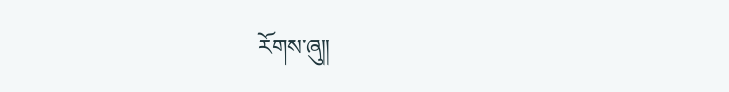རོགས་ཞུ༎